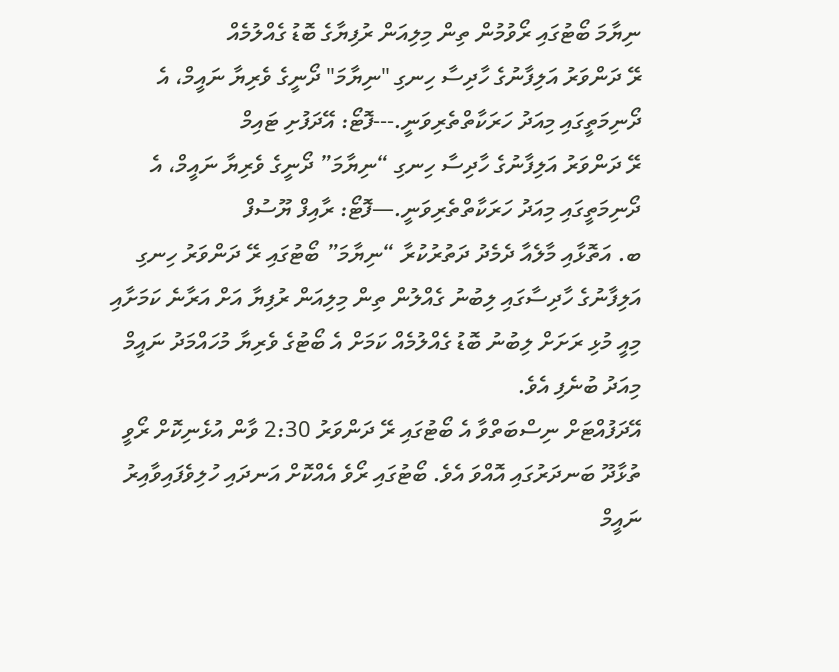ނިޔާމަ ބޯޓުގައި ރޯވުމުން ތިން މިލިއަން ރުފިޔާގެ ބޮޑު ގެއްލުމެއް
ރޭ ދަންވަރު އަލިފާނުގެ ހާދިސާ ހިނގި "ނިޔާމަ" ދޯނީގެ ވެރިޔާ ނައީމް، އެ ދޯނިމަތީގައި މިއަދު ހަރަކާތްތެރިވަނީ.---ފޮޓޯ: އޭދަފުށި ޓައިމް
ރޭ ދަންވަރު އަލިފާނުގެ ހާދިސާ ހިނގި “ނިޔާމަ” ދޯނީގެ ވެރިޔާ ނައީމް، އެ ދޯނިމަތީގައި މިއަދު ހަރަކާތްތެރިވަނީ.—ފޮޓޯ: ރާއިފް ޔޫސުފް
ބ. އަތޮޅާއި މާލެއާ ދެމެދު ދަތުރުކުރާ “ނިޔާމަ” ބޯޓުގައި ރޭ ދަންވަރު ހިނގި އަލިފާނުގެ ހާދިސާގައި ލިބުނު ގެއްލުން ތިން މިލިއަން ރުފިޔާ އަށް އަރާނެ ކަމަށާއި މިއީ މުޅި ރަށަށް ލިބުނު ބޮޑު ގެއްލުމެއް ކަމަށް އެ ބޯޓުގެ ވެރިޔާ މުހައްމަދު ނައީމް މިއަދު ބުނެފި އެވެ.
އޭދަފުއްޓަށް ނިސްބަތްވާ އެ ބޯޓުގައި ރޭ ދަންވަރު 2:30 ވާން އުޅެނިކޮށް ރޯވީ ތުޅާދޫ ބަނދަރުގައި އޮއްވަ އެވެ. ބޯޓުގައި ރޯވެ އެއްކޮށް އަނދައި ހުލިވެފައިވާއިރު ނައީމް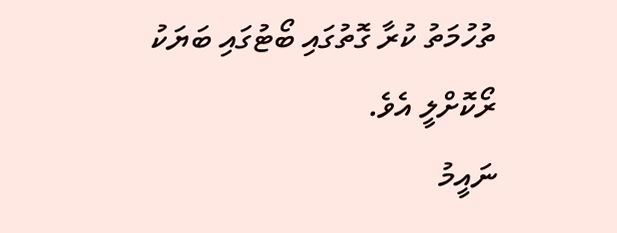ތުހުމަތު ކުރާ ގޮތުގައި ބޯޓުގައި ބަޔަކު ރޯކޮށްލީ އެވެ.
ނައީމު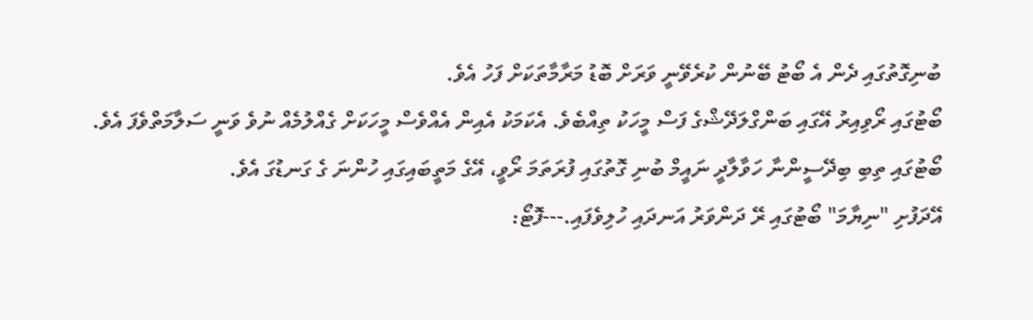ބުނިގޮތުގައި ދެން އެ ބޯޓު ބޭނުން ކުރެވޭނީ ވަރަށް ބޮޑު މަރާމާތަކަށް ފަހު އެވެ.
ބޯޓުގައި ރޯވިއިރު އޭގައި ބަންގްލަދޭޝްގެ ފަސް މީހަކު ތިއްބެވެ. އެކަމަކު އެއިން އެއްވެސް މީހަކަށް ގެއްލުމެއް ނުވެ ވަނީ ސަލާމަތްވެފަ އެވެ.
ބޯޓުގައި ތިބި ބިދޭސީންނާ ހަވާލާދީ ނައީމް ބުނި ގޮތުގައި ފުރަތަމަ ރޯވީ، އޭގެ މަތީބައިގައި ހުންނަ ގެ ގަނޑުގަ އެވެ.
އޭދަފުށި "ނިޔާމަ" ބޯޓުގައި ރޭ ދަންވަރު އަނދައި ހުލިވެފައި.---ފޮޓޯ: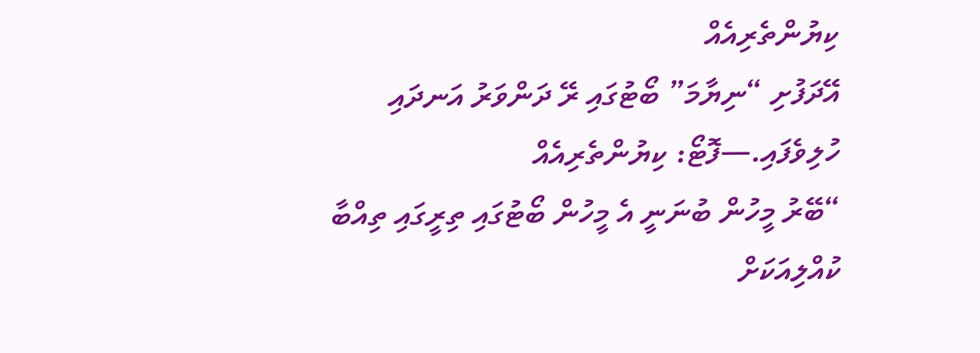ކިޔުންތެރިއެއް
އޭދަފުށި “ނިޔާމަ” ބޯޓުގައި ރޭ ދަންވަރު އަނދައި ހުލިވެފައި.—ފޮޓޯ: ކިޔުންތެރިއެއް
“ބޭރު މީހުން ބުނަނީ އެ މީހުން ބޯޓުގައި ތިރީގައި ތިއްބާ ކުއްލިއަކަށް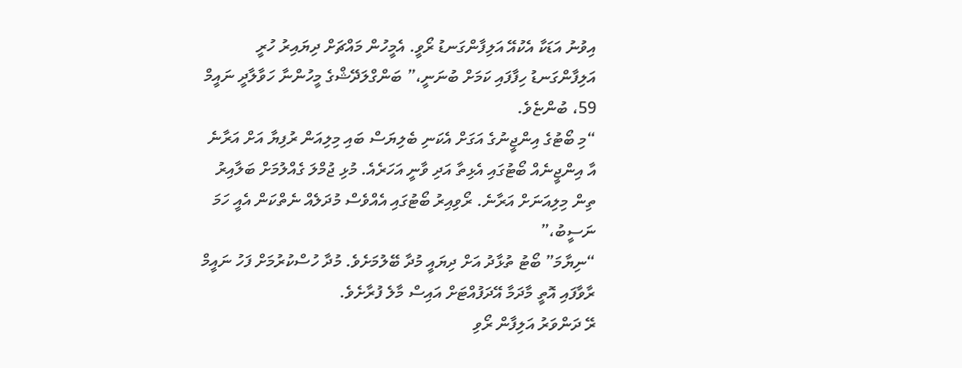އިވުނު އަޑަކާ އެކުއޭ އަލިފާންގަނޑު ރޯވީ. އެމީހުން މައްޗަށް ދިޔައިރު ހުރީ އަލިފާންގަނޑު ހިފާފައި ކަމަށް ބުނަނީ،” ބަންގްލަދޭޝްގެ މީހުންނާ ހަވާލާދީ ނައީމް 59، ބުންޏެވެ.
“މި ބޯޓުގެ އިންޖީނުގެ އަގަށް އެކަނި ބެލިޔަސް ބައި މިލިއަން ރުފިޔާ އަށް އަރާނެ އާ އިންޖީނެއް ބޯޓުގައި އެޅިތާ އަދި ވާނީ އަހަރެއެ. މުޅި ޖުމްލަ ގެއްލުމަށް ބަލާއިރު ތިން މިލިއަނަށް އަރާނެ. ރޯވިއިރު ބޯޓުގައި އެއްވެސް މުދަލެއް ނެތްކަން އެއީ ހަމަ ނަސީބު،”
“ނިޔާމަ” ބޯޓު ތުޅާދު އަށް ދިޔައީ މުދާ ބޭލުމަށެވެ. މުދާ ހުސްކުރުމަށް ފަހު ނައީމް ރާވާފައި އޮތީ މާދަމާ އޭދަފުއްޓަށް އައިސް މާލެ ފުރާށެވެ.
ރޭ ދަންވަރު އަލިފާން ރޯވި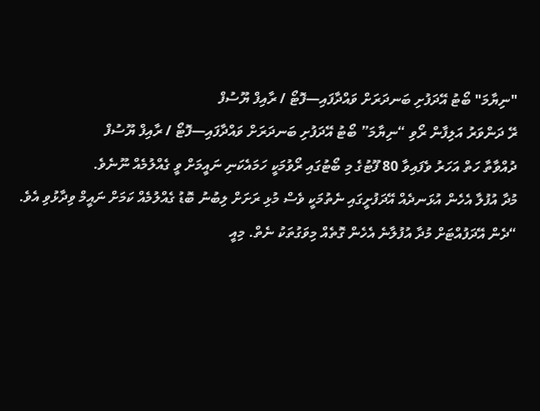"ނިޔާމަ" ބޯޓު އޭދަފުށި ބަނދަރަށް ވައްދާފައި—ފޮޓޯ / ރާއިފް ޔޫސުފް
ރޭ ދަންވަރު އަލިފާން ރޯވި “ނިޔާމަ” ބޯޓު އޭދަފުށި ބަނދަރަށް ވައްދާފައި—ފޮޓޯ / ރާއިފް ޔޫސުފް
ދުއްވާތާ ހަތް އަހަރު ވެފައިވާ 80 ފޫޓުގެ މި ބޯޓުގައި ރޯވުމަކީ ހަމައެކަނި ނައީމަށް ވީ ގެއްލުމެއް ނޫނެވެ.
މުދާ އުފުލާ އެހެން އުޅަނދެއް އޭދަފުށީގައި ނެތުމަކީ ވެސް މުޅި ރަށަށް ލިބުނު ބޮޑު ގެއްލުމެއް ކަމަށް ނައީމް ވިދާޅުވި އެވެ.
“ދެން އޭދަފުއްޓަށް މުދާ އުފުލާނެ އެހެން ގޮތެއް މިވަގުތަކު ނެތް. މިއީ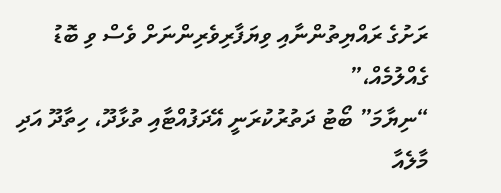ރަށުގެ ރައްޔިތުންނާއި ވިޔަފާރިވެރިންނަށް ވެސް ވި ބޮޑު ގެއްލުމެއް،”
“ނިޔާމަ” ބޯޓު ދަތުރުކުރަނީ އޭދަފުއްޓާއި ތުޅާދޫ، ހިތާދޫ އަދި މާލެއާ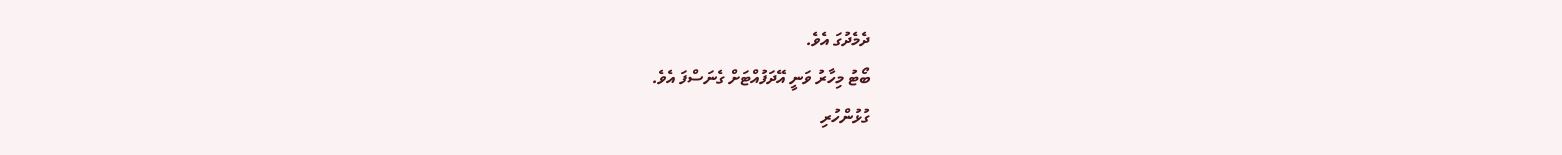ދެމެދުގަ އެވެ.
ބޯޓު މިހާރު ވަނީ އޭދަފުއްޓަށް ގެނަސްފަ އެވެ.
ގުޅުންހުރި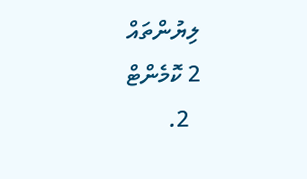ލިޔުންތައް
2 ކޮމެންޓް
  2.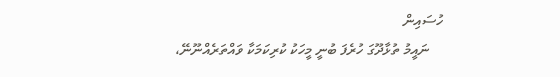ހުސައިން
    ނައީމު ތުޅާދޫގަ ހުރެފަ ބުނީ މީހަކު ކުރިކަމަކާ ވައްތަރެއްނޫނޭ،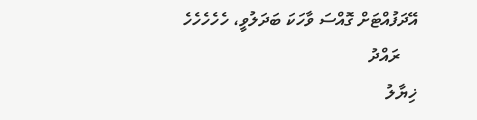އޭދަފުއްޓަށް ގޮއްސަ ވާހަކަ ބަދަލުވީ، ހެހެހެހެހެ
    ރައްދު
ޚިޔާލު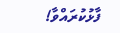ފާޅުކުރައްވާ!